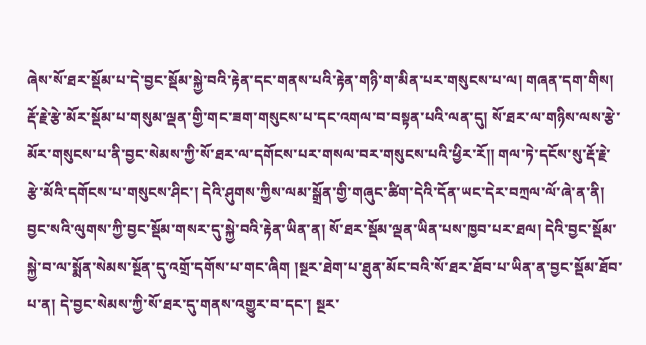ཞེས་སོ་ཐར་སྡོམ་པ་དེ་བྱང་སྡོམ་སྐྱེ་བའི་རྟེན་དང་གནས་པའི་རྟེན་གཉི་ག་མིན་པར་གསུངས་པ་ལ། གཞན་དག་གིས། རྡོ་རྗེ་རྩེ་མོར་སྡོམ་པ་གསུམ་ལྡན་གྱི་གང་ཟག་གསུངས་པ་དང་འགལ་བ་བསྟན་པའི་ལན་དུ། སོ་ཐར་ལ་གཉིས་ལས་རྩེ་མོར་གསུངས་པ་ནི་བྱང་སེམས་ཀྱི་སོ་ཐར་ལ་དགོངས་པར་གསལ་བར་གསུངས་པའི་ཕྱིར་རོ༎ གལ་ཏེ་དངོས་སུ་རྡོ་རྗེ་རྩེ་མོའི་དགོངས་པ་གསུངས་ཤིང་། དེའི་ཤུགས་ཀྱིས་ལམ་སྒྲོན་གྱི་གཞུང་ཚིག་དེའི་དོན་ཡང་དེར་བཀྲལ་ལོ་ཞེ་ན་ནི། བྱང་སའི་ལུགས་ཀྱི་བྱང་སྡོམ་གསར་དུ་སྐྱེ་བའི་རྟེན་ཡིན་ན། སོ་ཐར་སྡོམ་ལྡན་ཡིན་པས་ཁྱབ་པར་ཐལ། དེའི་བྱང་སྡོམ་སྐྱེ་བ་ལ་སྨོན་སེམས་སྔོན་དུ་འགྲོ་དགོས་པ་གང་ཞིག །སྔར་ཐེག་པ་ཐུན་མོང་བའི་སོ་ཐར་ཐོབ་པ་ཡིན་ན་བྱང་སྡོམ་ཐོབ་པ་ན། དེ་བྱང་སེམས་ཀྱི་སོ་ཐར་དུ་གནས་འགྱུར་བ་དང་། སྔར་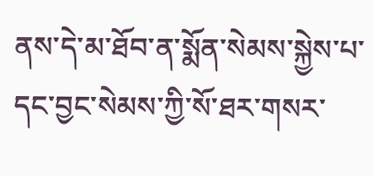ནས་དེ་མ་ཐོབ་ན་སྨོན་སེམས་སྐྱེས་པ་དང་བྱང་སེམས་ཀྱི་སོ་ཐར་གསར་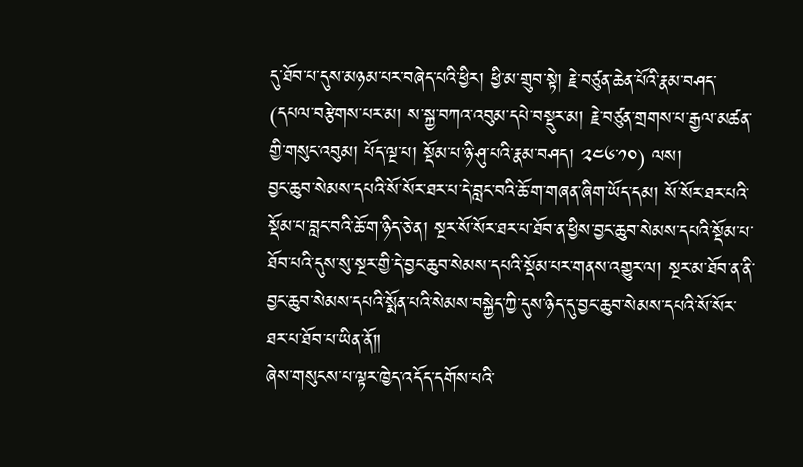དུ་ཐོབ་པ་དུས་མཉམ་པར་བཞེད་པའི་ཕྱིར། ཕྱི་མ་གྲུབ་སྟེ། རྗེ་བཙུན་ཆེན་པོའི་རྣམ་བཤད་ (དཔལ་བརྩེགས་པར་མ། ས་སྐྱ་བཀའ་འབུམ་དཔེ་བསྡུར་མ། རྗེ་བཙུན་གྲགས་པ་རྒྱལ་མཚན་གྱི་གསུང་འབུམ། པོད་ལྔ་པ། སྡོམ་པ་ཉི་ཤུ་པའི་རྣམ་བཤད། ༢༤༦་༡༠) ལས།
བྱང་ཆུབ་སེམས་དཔའི་སོ་སོར་ཐར་པ་དེ་བླང་བའི་ཆོ་ག་གཞན་ཞིག་ཡོད་དམ། སོ་སོར་ཐར་པའི་སྡོམ་པ་བླང་བའི་ཆོ་ག་ཉིད་ཅེ་ན། སྔར་སོ་སོར་ཐར་པ་ཐོབ་ན་ཕྱིས་བྱང་ཆུབ་སེམས་དཔའི་སྡོམ་པ་ཐོབ་པའི་དུས་སུ་སྔར་གྱི་དེ་བྱང་ཆུབ་སེམས་དཔའི་སྡོམ་པར་གནས་འགྱུར་ལ། སྔར་མ་ཐོབ་ན་ནི་བྱང་ཆུབ་སེམས་དཔའི་སྨོན་པའི་སེམས་བསྐྱེད་ཀྱི་དུས་ཉིད་དུ་བྱང་ཆུབ་སེམས་དཔའི་སོ་སོར་ཐར་པ་ཐོབ་པ་ཡིན་ནོ༎
ཞེས་གསུངས་པ་ལྟར་ཁྱེད་འདོད་དགོས་པའི་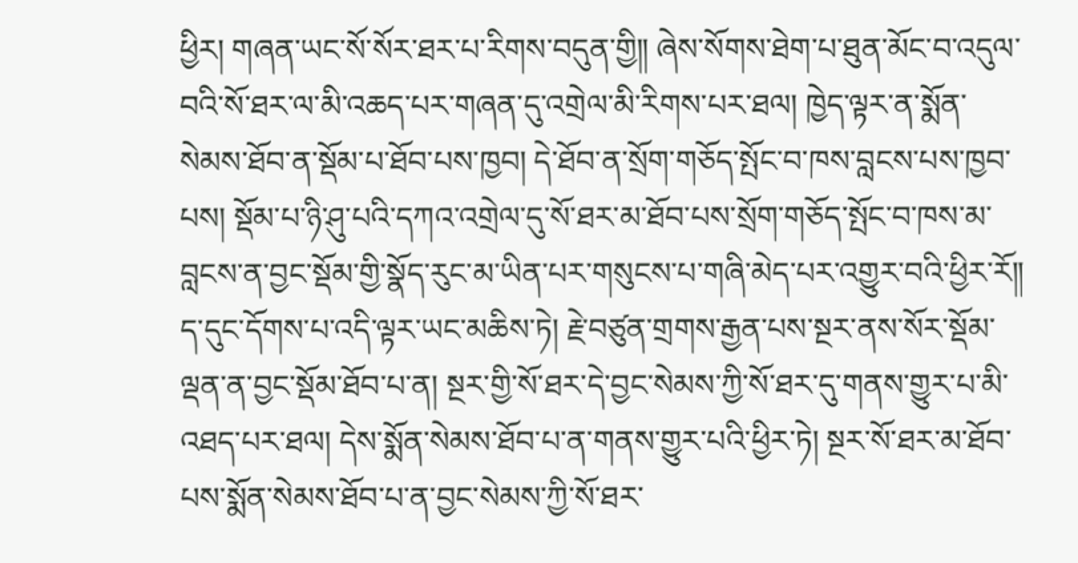ཕྱིར། གཞན་ཡང་སོ་སོར་ཐར་པ་རིགས་བདུན་གྱི༎ ཞེས་སོགས་ཐེག་པ་ཐུན་མོང་བ་འདུལ་བའི་སོ་ཐར་ལ་མི་འཆད་པར་གཞན་དུ་འགྲེལ་མི་རིགས་པར་ཐལ། ཁྱེད་ལྟར་ན་སྨོན་སེམས་ཐོབ་ན་སྡོམ་པ་ཐོབ་པས་ཁྱབ། དེ་ཐོབ་ན་སྲོག་གཅོད་སྤོང་བ་ཁས་བླངས་པས་ཁྱབ་པས། སྡོམ་པ་ཉི་ཤུ་པའི་དཀའ་འགྲེལ་དུ་སོ་ཐར་མ་ཐོབ་པས་སྲོག་གཅོད་སྤོང་བ་ཁས་མ་བླངས་ན་བྱང་སྡོམ་གྱི་སྣོད་རུང་མ་ཡིན་པར་གསུངས་པ་གཞི་མེད་པར་འགྱུར་བའི་ཕྱིར་རོ༎ ད་དུང་དོགས་པ་འདི་ལྟར་ཡང་མཆིས་ཏེ། རྗེ་བཙུན་གྲགས་རྒྱན་པས་སྔར་ནས་སོར་སྡོམ་ལྡན་ན་བྱང་སྡོམ་ཐོབ་པ་ན། སྔར་གྱི་སོ་ཐར་དེ་བྱང་སེམས་ཀྱི་སོ་ཐར་དུ་གནས་གྱུར་པ་མི་འཐད་པར་ཐལ། དེས་སྨོན་སེམས་ཐོབ་པ་ན་གནས་གྱུར་པའི་ཕྱིར་ཏེ། སྔར་སོ་ཐར་མ་ཐོབ་པས་སྨོན་སེམས་ཐོབ་པ་ན་བྱང་སེམས་ཀྱི་སོ་ཐར་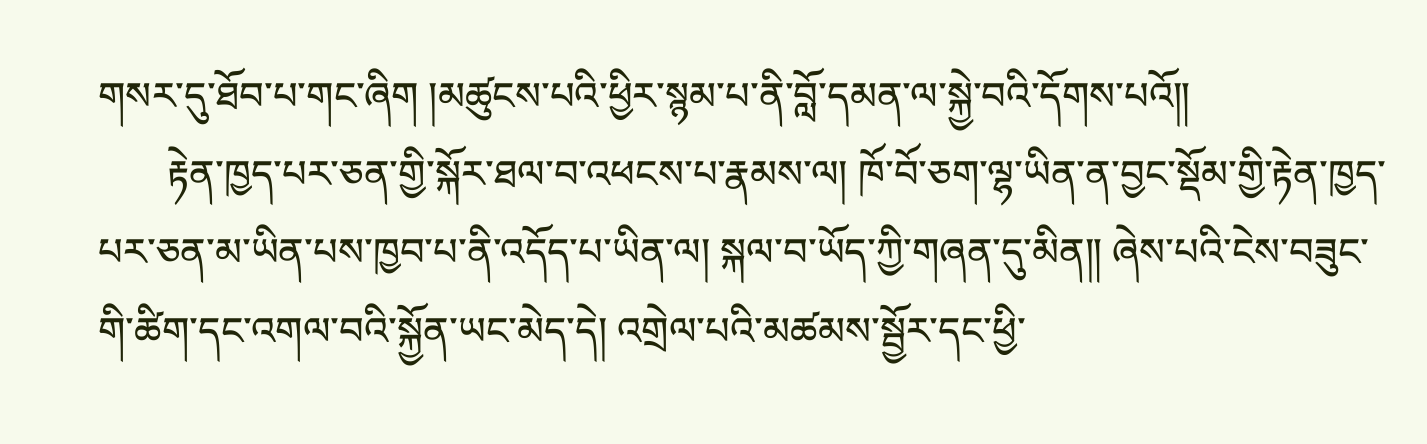གསར་དུ་ཐོབ་པ་གང་ཞིག །མཚུངས་པའི་ཕྱིར་སྙམ་པ་ནི་བློ་དམན་ལ་སྐྱེ་བའི་དོགས་པའོ༎
       རྟེན་ཁྱད་པར་ཅན་གྱི་སྐོར་ཐལ་བ་འཕངས་པ་རྣམས་ལ། ཁོ་བོ་ཅག་ལྷ་ཡིན་ན་བྱང་སྡོམ་གྱི་རྟེན་ཁྱད་པར་ཅན་མ་ཡིན་པས་ཁྱབ་པ་ནི་འདོད་པ་ཡིན་ལ། སྐལ་བ་ཡོད་ཀྱི་གཞན་དུ་མིན༎ ཞེས་པའི་ངེས་བཟུང་གི་ཚིག་དང་འགལ་བའི་སྐྱོན་ཡང་མེད་དེ། འགྲེལ་པའི་མཚམས་སྦྱོར་དང་ཕྱི་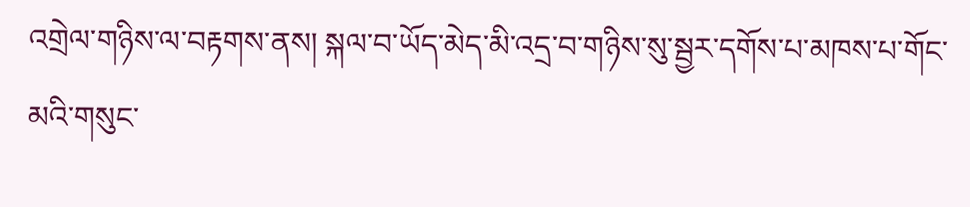འགྲེལ་གཉིས་ལ་བརྟགས་ནས། སྐལ་བ་ཡོད་མེད་མི་འདྲ་བ་གཉིས་སུ་སྦྱར་དགོས་པ་མཁས་པ་གོང་མའི་གསུང་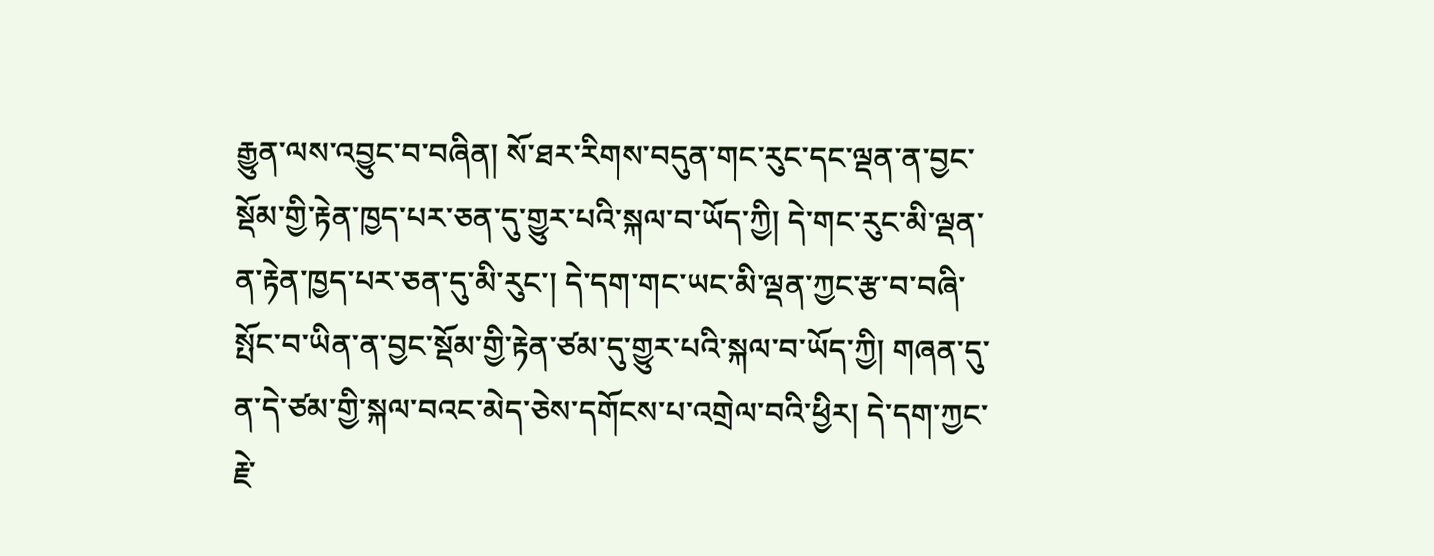རྒྱུན་ལས་འབྱུང་བ་བཞིན། སོ་ཐར་རིགས་བདུན་གང་རུང་དང་ལྡན་ན་བྱང་སྡོམ་གྱི་རྟེན་ཁྱད་པར་ཅན་དུ་གྱུར་པའི་སྐལ་བ་ཡོད་ཀྱི། དེ་གང་རུང་མི་ལྡན་ན་རྟེན་ཁྱད་པར་ཅན་དུ་མི་རུང་། དེ་དག་གང་ཡང་མི་ལྡན་ཀྱང་རྩ་བ་བཞི་སྤོང་བ་ཡིན་ན་བྱང་སྡོམ་གྱི་རྟེན་ཙམ་དུ་གྱུར་པའི་སྐལ་བ་ཡོད་ཀྱི། གཞན་དུ་ན་དེ་ཙམ་གྱི་སྐལ་བའང་མེད་ཅེས་དགོངས་པ་འགྲེལ་བའི་ཕྱིར། དེ་དག་ཀྱང་རྗེ་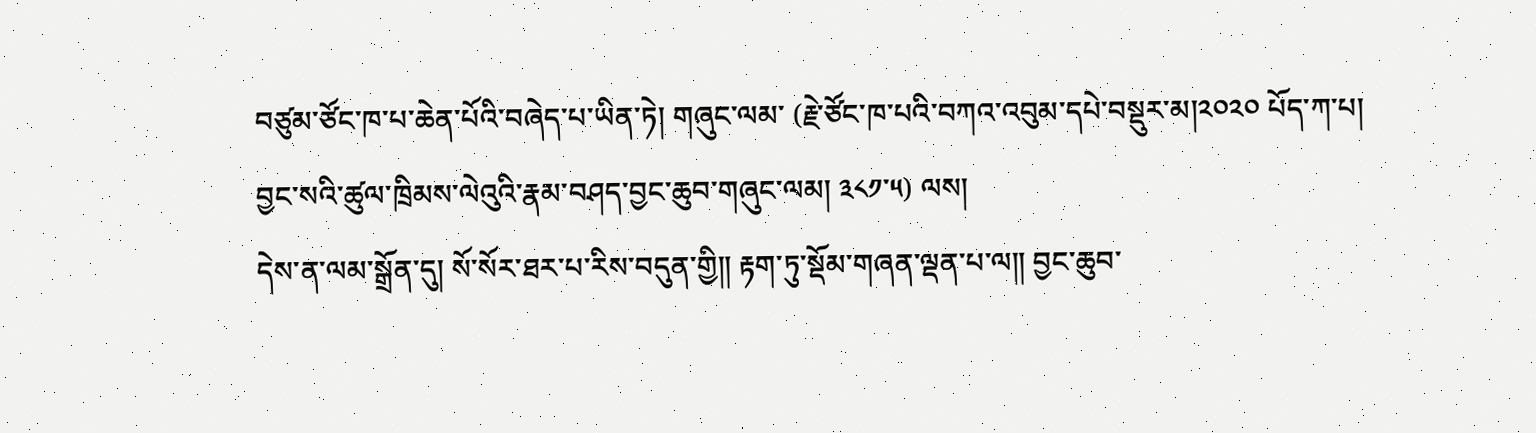བཙུམ་ཙོང་ཁ་པ་ཆེན་པོའི་བཞེད་པ་ཡིན་ཏེ། གཞུང་ལམ་ (རྗེ་ཙོང་ཁ་པའི་བཀའ་འབུམ་དཔེ་བསྡུར་མ།༢༠༢༠ པོད་ཀ་པ། བྱང་སའི་ཚུལ་ཁྲིམས་ལེའུའི་རྣམ་བཤད་བྱང་ཆུབ་གཞུང་ལམ། ༣༨༡་༥) ལས།
དེས་ན་ལམ་སྒྲོན་དུ། སོ་སོར་ཐར་པ་རིས་བདུན་གྱི༎ རྟག་ཏུ་སྡོམ་གཞན་ལྡན་པ་ལ༎ བྱང་ཆུབ་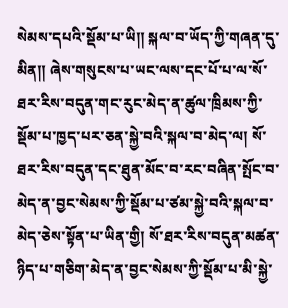སེམས་དཔའི་སྡོམ་པ་ཡི༎ སྐལ་བ་ཡོད་ཀྱི་གཞན་དུ་མིན༎ ཞེས་གསུངས་པ་ཡང་ལས་དང་པོ་པ་ལ་སོ་ཐར་རིས་བདུན་གང་རུང་མེད་ན་ཚུལ་ཁྲིམས་ཀྱི་སྡོམ་པ་ཁྱད་པར་ཅན་སྐྱེ་བའི་སྐལ་བ་མེད་ལ། སོ་ཐར་རིས་བདུན་དང་ཐུན་མོང་བ་རང་བཞིན་སྤོང་བ་མེད་ན་བྱང་སེམས་ཀྱི་སྡོམ་པ་ཙམ་སྐྱེ་བའི་སྐལ་བ་མེད་ཅེས་སྟོན་པ་ཡིན་གྱི། སོ་ཐར་རིས་བདུན་མཚན་ཉིད་པ་གཅིག་མེད་ན་བྱང་སེམས་ཀྱི་སྡོམ་པ་མི་སྐྱེ་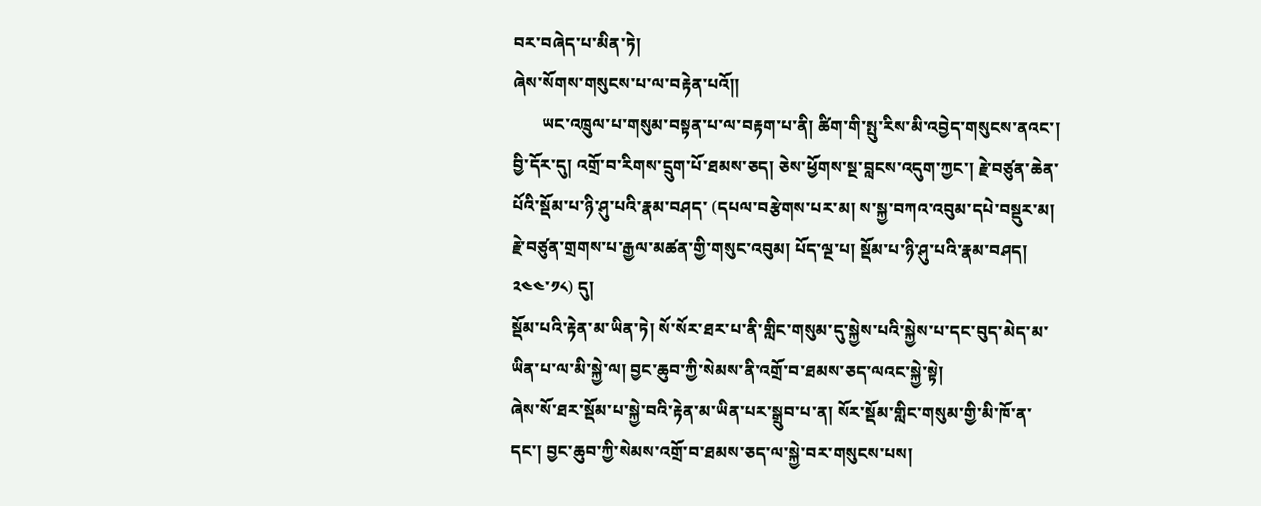བར་བཞེད་པ་མིན་ཏེ།
ཞེས་སོགས་གསུངས་པ་ལ་བརྟེན་པའོ༎
       ཡང་འཁྲུལ་པ་གསུམ་བསྟན་པ་ལ་བརྟག་པ་ནི། ཚིག་གི་སྤུ་རིས་མི་འབྱེད་གསུངས་ནའང་། བྱི་དོར་དུ། འགྲོ་བ་རིགས་དྲུག་པོ་ཐམས་ཅད། ཅེས་ཕྱོགས་སྔ་བླངས་འདུག་ཀྱང་། རྗེ་བཙུན་ཆེན་པོའི་སྡོམ་པ་ཉི་ཤུ་པའི་རྣམ་བཤད་ (དཔལ་བརྩེགས་པར་མ། ས་སྐྱ་བཀའ་འབུམ་དཔེ་བསྡུར་མ། རྗེ་བཙུན་གྲགས་པ་རྒྱལ་མཚན་གྱི་གསུང་འབུམ། པོད་ལྔ་པ། སྡོམ་པ་ཉི་ཤུ་པའི་རྣམ་བཤད། ༢༤༤་༡༨) དུ།
སྡོམ་པའི་རྟེན་མ་ཡིན་ཏེ། སོ་སོར་ཐར་པ་ནི་གླིང་གསུམ་དུ་སྐྱེས་པའི་སྐྱེས་པ་དང་བུད་མེད་མ་ཡིན་པ་ལ་མི་སྐྱེ་ལ། བྱང་ཆུབ་ཀྱི་སེམས་ནི་འགྲོ་བ་ཐམས་ཅད་ལའང་སྐྱེ་སྟེ།
ཞེས་སོ་ཐར་སྡོམ་པ་སྐྱེ་བའི་རྟེན་མ་ཡིན་པར་སྒྲུབ་པ་ན། སོར་སྡོམ་གླིང་གསུམ་གྱི་མི་ཁོ་ན་དང་། བྱང་ཆུབ་ཀྱི་སེམས་འགྲོ་བ་ཐམས་ཅད་ལ་སྐྱེ་བར་གསུངས་པས།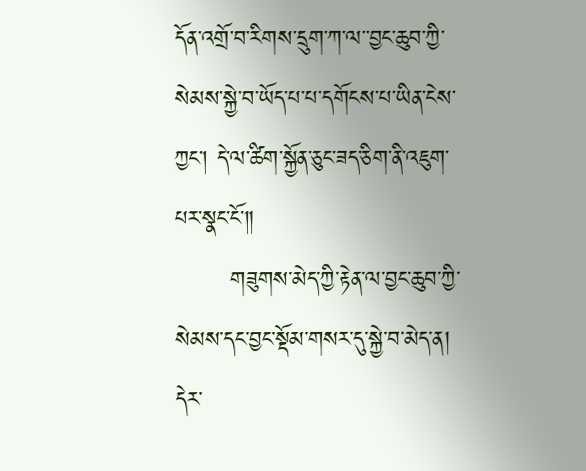དོན་འགྲོ་བ་རིགས་དྲུག་ཀ་ལ་་བྱང་ཆུབ་ཀྱི་སེམས་སྐྱེ་བ་ཡོད་པ་པ་དགོངས་པ་ཡིན་ངེས་ཀྱང་། དེ་ལ་ཚིག་སྐྱོན་ཅུང་ཟད་ཅིག་ནི་འཇུག་པར་སྣང་ངོ་༎
       གཟུགས་མེད་ཀྱི་རྟེན་ལ་བྱང་ཆུབ་ཀྱི་སེམས་དང་བྱང་སྡོམ་གསར་དུ་སྐྱེ་བ་མེད་ན། དེར་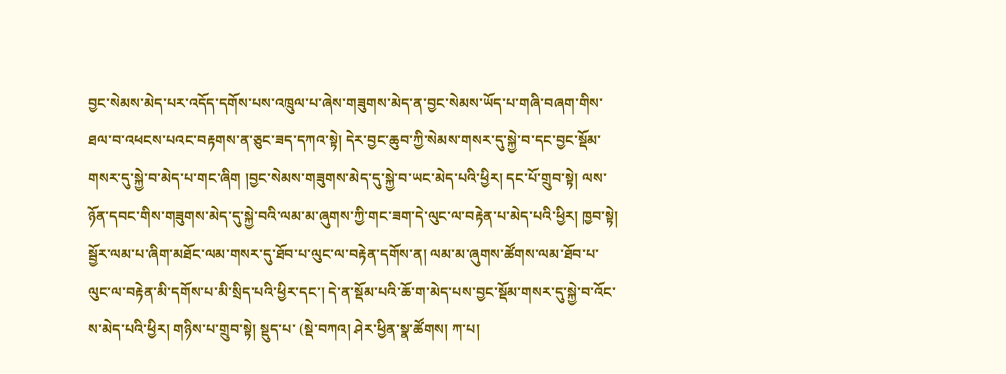བྱང་སེམས་མེད་པར་འདོད་དགོས་པས་འཁྲུལ་པ་ཞེས་གཟུགས་མེད་ན་བྱང་སེམས་ཡོད་པ་གཞི་བཞག་གིས་ཐལ་བ་འཕངས་པའང་བརྟགས་ན་ཅུང་ཟད་དཀའ་སྟེ། དེར་བྱང་ཆུབ་ཀྱི་སེམས་གསར་དུ་སྐྱེ་བ་དང་བྱང་སྡོམ་གསར་དུ་སྐྱེ་བ་མེད་པ་གང་ཞིག །བྱང་སེམས་གཟུགས་མེད་དུ་སྐྱེ་བ་ཡང་མེད་པའི་ཕྱིར། དང་པོ་གྲུབ་སྟེ། ལས་ཉོན་དབང་གིས་གཟུགས་མེད་དུ་སྐྱེ་བའི་ལམ་མ་ཞུགས་ཀྱི་གང་ཟག་དེ་ལུང་ལ་བརྟེན་པ་མེད་པའི་ཕྱིར། ཁྱབ་སྟེ། སྦྱོར་ལམ་པ་ཞིག་མཐོང་ལམ་གསར་དུ་ཐོབ་པ་ལུང་ལ་བརྟེན་དགོས་ན། ལམ་མ་ཞུགས་ཚོགས་ལམ་ཐོབ་པ་ལུང་ལ་བརྟེན་མི་དགོས་པ་མི་སྲིད་པའི་ཕྱིར་དང་། དེ་ན་སྡོམ་པའི་ཆོ་ག་མེད་པས་བྱང་སྡོམ་གསར་དུ་སྐྱེ་བ་འོང་ས་མེད་པའི་ཕྱིར། གཉིས་པ་གྲུབ་སྟེ། སྡུད་པ་ (སྡེ་བཀའ། ཤེར་ཕྱིན་སྣ་ཚོགས། ཀ་པ།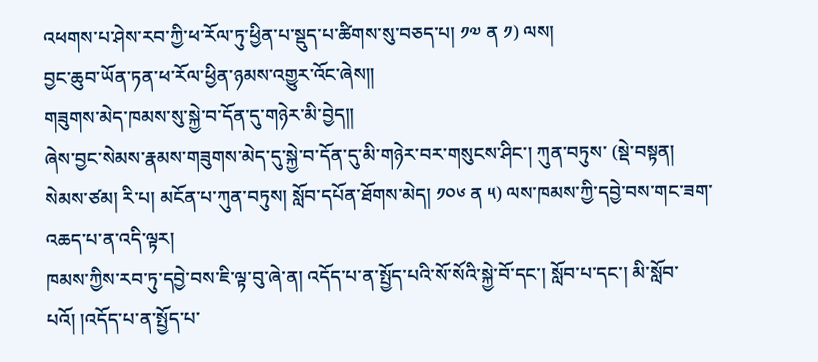འཕགས་པ་ཤེས་རབ་ཀྱི་ཕ་རོལ་ཏུ་ཕྱིན་པ་སྡུད་པ་ཚིགས་སུ་བཅད་པ། ༡༧ ན ༡) ལས།
བྱང་ཆུབ་ཡོན་ཏན་ཕ་རོལ་ཕྱིན་ཉམས་འགྱུར་འོང་ཞེས༎
གཟུགས་མེད་ཁམས་སུ་སྐྱེ་བ་དོན་དུ་གཉེར་མི་བྱེད༎
ཞེས་བྱང་སེམས་རྣམས་གཟུགས་མེད་དུ་སྐྱེ་བ་དོན་དུ་མི་གཉེར་བར་གསུངས་ཤིང་། ཀུན་བཏུས་ (སྡེ་བསྟན། སེམས་ཙམ། རི་པ། མངོན་པ་ཀུན་བཏུས། སློབ་དཔོན་ཐོགས་མེད། ༡༠༦ ན ༥) ལས་ཁམས་ཀྱི་དབྱེ་བས་གང་ཟག་འཆད་པ་ན་འདི་ལྟར།
ཁམས་ཀྱིས་རབ་ཏུ་དབྱེ་བས་ཇི་ལྟ་བུ་ཞེ་ན། འདོད་པ་ན་སྤྱོད་པའི་སོ་སོའི་སྐྱེ་བོ་དང་། སློབ་པ་དང་། མི་སློབ་པའོ། །འདོད་པ་ན་སྤྱོད་པ་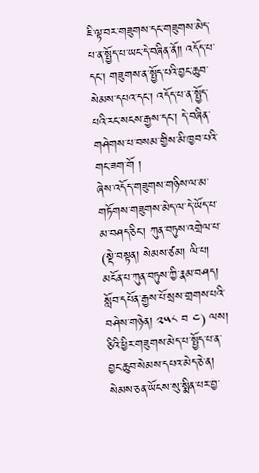ཇི་ལྟ་བར་གཟུགས་དང་གཟུགས་མེད་པ་ན་སྤྱོད་པ་ཡང་དེ་བཞིན་ནོ༎ འདོད་པ་དང་། གཟུགས་ན་སྤྱོད་པའི་བྱང་ཆུབ་སེམས་དཔའ་དང་། འདོད་པ་ན་སྤྱོད་པའི་རང་སངས་རྒྱས་དང་། དེ་བཞིན་གཤེགས་པ་བསམ་གྱིས་མི་ཁྱབ་པའི་གང་ཟག་གོ །
ཞེས་འདོད་གཟུགས་གཉིས་ལ་མ་གཏོགས་གཟུགས་མེད་ལ་དེ་ཡོད་པ་མ་བཤད་ཅིང་། ཀུན་བཏུས་འགྲེལ་པ་ (སྡེ་བསྟན། སེམས་ཙམ། ལི་པ། མངོན་པ་ཀུན་བཏུས་ཀྱི་རྣམ་བཤད། སློབ་དཔོན་རྒྱས་པོ་སྲས་གྲགས་པའི་བཤེས་གཉེན། ༢༥༨ བ ༤) ལས།
ཅིའི་ཕྱིར་གཟུགས་མེད་པ་སྤྱོད་པ་ན་བྱང་ཆུབ་སེམས་དཔའ་མེད་ཅེ་ན། སེམས་ཅན་ཡོངས་སུ་སྨིན་པར་བྱ་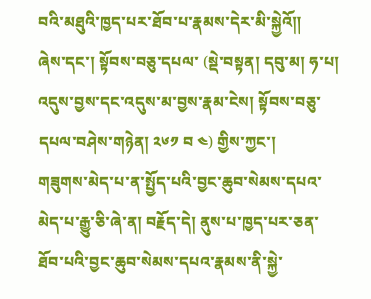བའི་མཐུའི་ཁྱད་པར་ཐོབ་པ་རྣམས་དེར་མི་སྐྱེའོ༎
ཞེས་དང་། སྟོབས་བཅུ་དཔལ་ (སྡེ་བསྟན། དབུ་མ། ཧ་པ། འདུས་བྱས་དང་འདུས་མ་བྱས་རྣམ་ངེས། སྟོབས་བཅུ་དཔལ་བཤེས་གཉེན། ༢༦༡ བ ༤) གྱིས་ཀྱང་།
གཟུགས་མེད་པ་ན་སྤྱོད་པའི་བྱང་ཆུབ་སེམས་དཔའ་མེད་པ་རྒྱུ་ཅི་ཞེ་ན། བརྗོད་དེ། ནུས་པ་ཁྱད་པར་ཅན་ཐོབ་པའི་བྱང་ཆུབ་སེམས་དཔའ་རྣམས་ནི་སྐྱེ་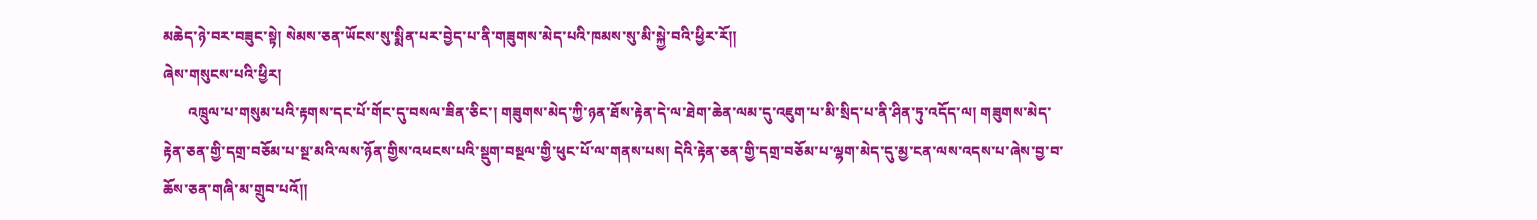མཆེད་ཉེ་བར་བཟུང་སྟེ། སེམས་ཅན་ཡོངས་སུ་སྨིན་པར་བྱེད་པ་ནི་གཟུགས་མེད་པའི་ཁམས་སུ་མི་སྐྱེ་བའི་ཕྱིར་རོ༎
ཞེས་གསུངས་པའི་ཕྱིར།
       འཁྲུལ་པ་གསུམ་པའི་རྟགས་དང་པོ་གོང་དུ་བསལ་ཟིན་ཅིང་། གཟུགས་མེད་ཀྱི་ཉན་ཐོས་རྟེན་དེ་ལ་ཐེག་ཆེན་ལམ་དུ་འཇུག་པ་མི་སྲིད་པ་ནི་ཤིན་ཏུ་འདོད་ལ། གཟུགས་མེད་རྟེན་ཅན་གྱི་དགྲ་བཅོམ་པ་སྔ་མའི་ལས་ཉོན་གྱིས་འཕངས་པའི་སྡུག་བསྔལ་གྱི་ཕུང་པོ་ལ་གནས་པས། དེའི་རྟེན་ཅན་གྱི་དགྲ་བཅོམ་པ་ལྷག་མེད་དུ་མྱ་ངན་ལས་འདས་པ་ཞེས་བྱ་བ་ཆོས་ཅན་གཞི་མ་གྲུབ་པའོ༎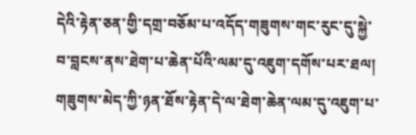དེའི་རྟེན་ཅན་གྱི་དགྲ་བཅོམ་པ་འདོད་གཟུགས་གང་རུང་དུ་སྐྱེ་བ་བླངས་ནས་ཐེག་པ་ཆེན་པོའི་ལམ་དུ་འཇུག་དགོས་པར་ཐལ། གཟུགས་མེད་ཀྱི་ཉན་ཐོས་རྟེན་དེ་ལ་ཐེག་ཆེན་ལམ་དུ་འཇུག་པ་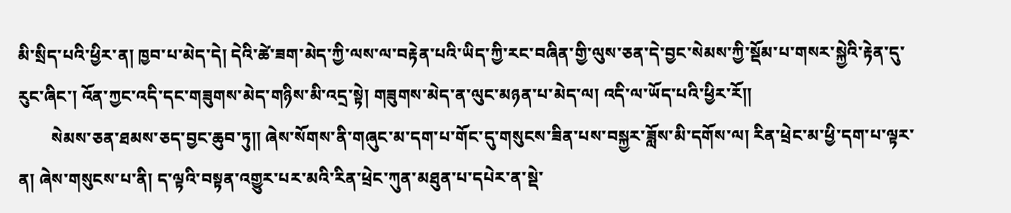མི་སྲིད་པའི་ཕྱིར་ན། ཁྱབ་པ་མེད་དེ། དེའི་ཚེ་ཟག་མེད་ཀྱི་ལས་ལ་བརྟེན་པའི་ཡིད་ཀྱི་རང་བཞིན་གྱི་ལུས་ཅན་དེ་བྱང་སེམས་ཀྱི་སྡོམ་པ་གསར་སྐྱེའི་རྟེན་དུ་རུང་ཞིང་། འོན་ཀྱང་འདི་དང་གཟུགས་མེད་གཉིས་མི་འདྲ་སྟེ། གཟུགས་མེད་ན་ལུང་མཉན་པ་མེད་ལ། འདི་ལ་ཡོད་པའི་ཕྱིར་རོ༎
        སེམས་ཅན་ཐམས་ཅད་བྱང་ཆུབ་ཏུ༎ ཞེས་སོགས་ནི་གཞུང་མ་དག་པ་གོང་དུ་གསུངས་ཟིན་པས་བསྐྱར་ཟློས་མི་དགོས་ལ། རིན་ཕྲེང་མ་ཕྱི་དག་པ་ལྟར་ན། ཞེས་གསུངས་པ་ནི། ད་ལྟའི་བསྟན་འགྱུར་པར་མའི་རིན་ཕྲེང་ཀུན་མཐུན་པ་དཔེར་ན་སྡེ་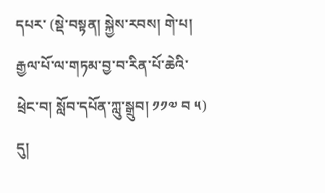དཔར་ (སྡེ་བསྟན། སྐྱེས་རབས། གེ་པ། རྒྱལ་པོ་ལ་གཏམ་བྱ་བ་རིན་པོ་ཆེའི་ཕྲེང་བ། སློབ་དཔོན་ཀླུ་སྒྲུབ། ༡༡༧ བ ༥) དུ།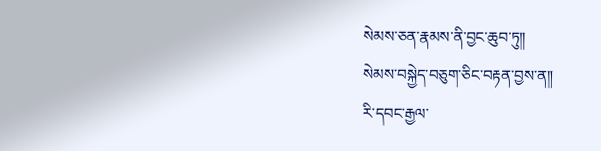སེམས་ཅན་རྣམས་ནི་བྱང་ཆུབ་ཏུ༎
སེམས་བསྐྱེད་བཅུག་ཅིང་བརྟན་བྱས་ན༎
རི་དབང་རྒྱལ་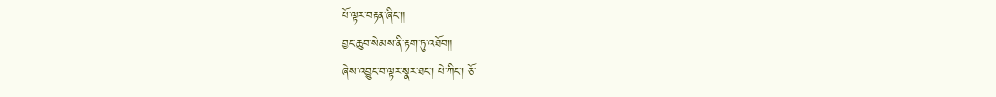པོ་ལྟར་བརྟན་ཞིང་༎
བྱང་ཆུབ་སེམས་ནི་རྟག་ཏུ་འཐོབ༎
ཞེས་འབྱུང་བ་ལྟར་སྣར་ཐང་། པེ་ཀིང་། ཅོ་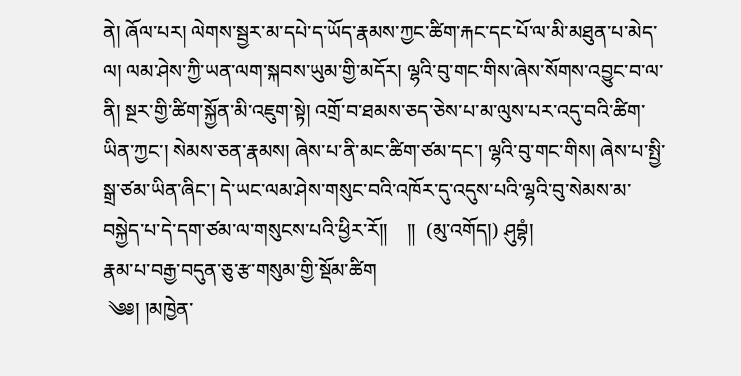ནེ། ཞོལ་པར། ལེགས་སྦྱར་མ་དཔེ་ད་ཡོད་རྣམས་ཀྱང་ཚིག་རྐང་དང་པོ་ལ་མི་མཐུན་པ་མེད་ལ། ལམ་ཤེས་ཀྱི་ཡན་ལག་སྐབས་ཡུམ་གྱི་མདོར། ལྷའི་བུ་གང་གིས་ཞེས་སོགས་འབྱུང་བ་ལ་ནི། སྔར་གྱི་ཚིག་སྐྱོན་མི་འཇུག་སྟེ། འགྲོ་བ་ཐམས་ཅད་ཅེས་པ་མ་ལུས་པར་འདུ་བའི་ཚིག་ཡིན་ཀྱང་། སེམས་ཅན་རྣམས། ཞེས་པ་ནི་མང་ཚིག་ཙམ་དང་། ལྷའི་བུ་གང་གིས། ཞེས་པ་སྤྱི་སྒྲ་ཙམ་ཡིན་ཞིང་། དེ་ཡང་ལམ་ཤེས་གསུང་བའི་འཁོར་དུ་འདུས་པའི་ལྷའི་བུ་སེམས་མ་བསྐྱེད་པ་དེ་དག་ཙམ་ལ་གསུངས་པའི་ཕྱིར་རོ༎    ༎  (མུ་འགོད།) ཤུབྷཾ།
རྣམ་པ་བརྒྱ་བདུན་ཅུ་རྩ་གསུམ་གྱི་སྡོམ་ཚིག
 ༄༅། །མཁྱེན་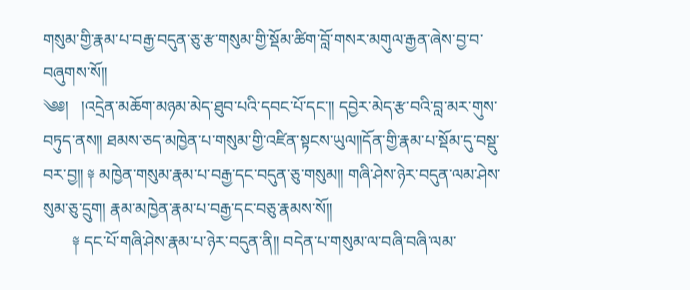གསུམ་གྱི་རྣམ་པ་བརྒྱ་བདུན་ཅུ་རྩ་གསུམ་གྱི་སྡོམ་ཚིག་བློ་གསར་མགུལ་རྒྱན་ཞེས་བྱ་བ་བཞུགས་སོ༎
༄༅།   །འདྲེན་མཆོག་མཉམ་མེད་ཐུབ་པའི་དབང་པོ་དང་༎ དབྱེར་མེད་རྩ་བའི་བླ་མར་གུས་བཏུད་ནས༎ ཐམས་ཅད་མཁྱེན་པ་གསུམ་གྱི་འཛིན་སྟངས་ཡུལ༎དོན་གྱི་རྣམ་པ་སྡོམ་དུ་བསྡུ་བར་བྱ༎ ༈ མཁྱེན་གསུམ་རྣམ་པ་བརྒྱ་དང་བདུན་ཅུ་གསུམ༎ གཞི་ཤེས་ཉེར་བདུན་ལམ་ཤེས་སུམ་ཅུ་དྲུག། རྣམ་མཁྱེན་རྣམ་པ་བརྒྱ་དང་བཅུ་རྣམས་སོ༎
       ༈ དང་པོ་གཞི་ཤེས་རྣམ་པ་ཉེར་བདུན་ནི༎ བདེན་པ་གསུམ་ལ་བཞི་བཞི་ལམ་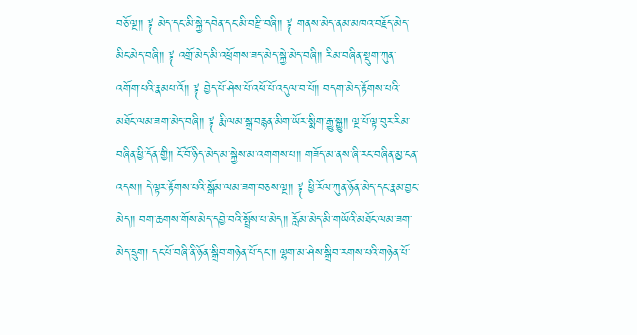བཅོ་ལྔ༎ ༈ མེད་དང་མི་སྐྱེ་དབེན་དང་མི་བརྫི་བཞི༎ ༈ གནས་མེད་ནམ་མཁའ་བརྗོད་མེད་མིང་མེད་བཞི༎ ༈ འགྲོ་མེད་མི་འཕྲོགས་ཟད་མེད་སྐྱེ་མེད་བཞི༎ རིམ་བཞིན་སྡུག་ཀུན་འགོག་པའི་རྣམཔ་འོ༎ ༈ བྱེད་པོ་ཤེས་པོ་འཕོ་པོ་འདུལ་བ་པོ༎ བདག་མེད་རྟོགས་པའི་མཐོང་ལམ་ཟག་མེད་བཞི༎ ༈ རྨི་ལམ་སྒྲ་བརྙན་མིག་ཡོར་སྨིག་རྒྱུ་སྒྱུ༎ ལྔ་པོ་ལྟ་བུར་རིམ་བཞིན་ཕྱི་དོན་གྱི༎ ངོ་བོ་ཉིད་མེད་མ་སྐྱེས་མ་འགགས་པ༎ གཟོད་མ་ནས་ཞི་རང་བཞིན་མྱ་ངན་འདས༎ དེ་ལྟར་རྟོགས་པའི་སྒོམ་ལམ་ཟག་བཅས་ལྔ༎ ༈ ཕྱི་རོལ་ཀུན་ཉོན་མེད་དང་རྣམ་བྱང་མེད༎ བག་ཆགས་གོས་མེད་དབྱེ་བའི་སྤྲོས་པ་མེད༎ རློམ་མེད་མི་གཡོའི་མཐོང་ལམ་ཟག་མེད་དྲུག། དང་པོ་བཞི་ནི་ཉོན་སྒྲིབ་གཉེན་པོ་དང་༎ ལྷག་མ་ཤེས་སྒྲིབ་རགས་པའི་གཉེན་པོ་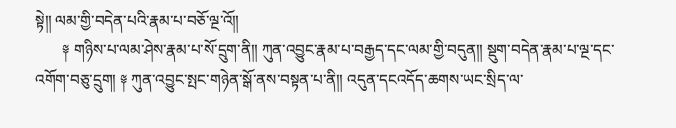སྟེ༎ ལམ་གྱི་བདེན་པའི་རྣམ་པ་བཅོ་ལྔ་འོ༎
       ༈ གཉིས་པ་ལམ་ཤེས་རྣམ་པ་སོ་དྲུག་ནི༎ ཀུན་འབྱུང་རྣམ་པ་བརྒྱད་དང་ལམ་གྱི་བདུན༎ སྡུག་བདེན་རྣམ་པ་ལྔ་དང་འགོག་བཅུ་དྲུག། ༈ ཀུན་འབྱུང་སྤང་གཉེན་སྒོ་ནས་བསྟན་པ་ནི༎ འདུན་དངའདོད་ཆགས་ཡང་སྲིད་ལ་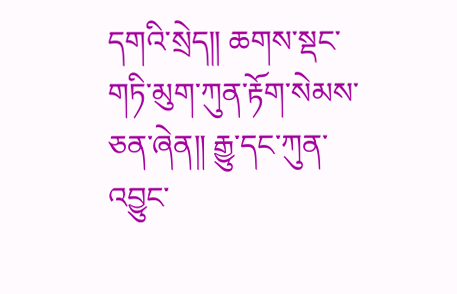དགའི་སྲེད༎ ཆགས་སྡང་གཏི་མུག་ཀུན་རྟོག་སེམས་ཅན་ཞེན༎ རྒྱུ་དང་ཀུན་འབྱུང་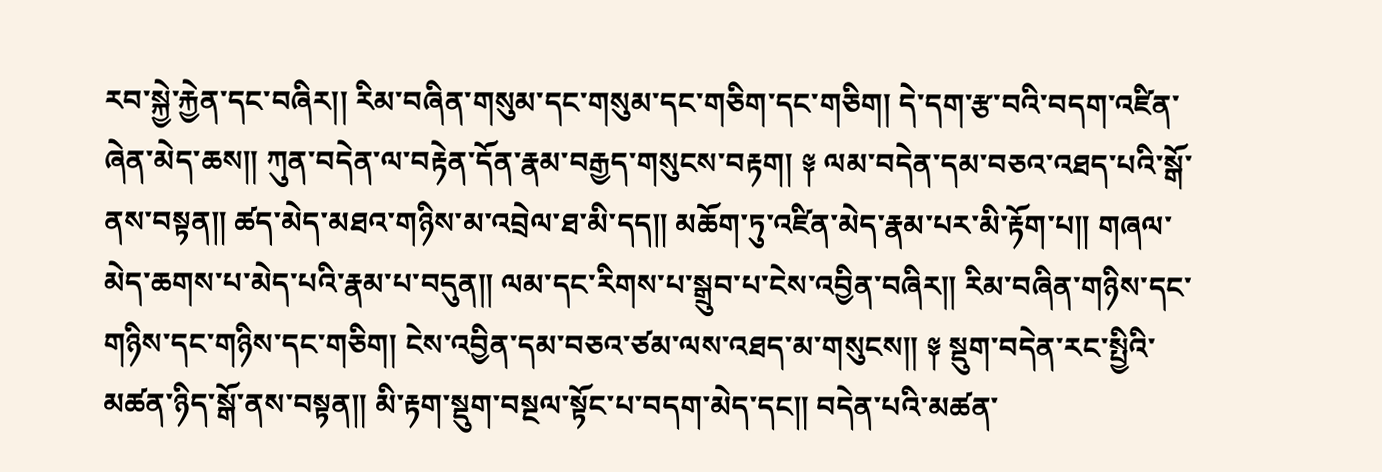རབ་སྐྱེ་རྐྱེན་དང་བཞིར།། རིམ་བཞིན་གསུམ་དང་གསུམ་དང་གཅིག་དང་གཅིག། དེ་དག་རྩ་བའི་བདག་འཛིན་ཞེན་མེད་ཆས༎ ཀུན་བདེན་ལ་བརྟེན་དོན་རྣམ་བརྒྱད་གསུངས་བརྟག། ༈ ལམ་བདེན་དམ་བཅའ་འཐད་པའི་སྒོ་ནས་བསྟན༎ ཚད་མེད་མཐའ་གཉིས་མ་འབྲེལ་ཐ་མི་དད༎ མཆོག་ཏུ་འཛིན་མེད་རྣམ་པར་མི་རྟོག་པ༎ གཞལ་མེད་ཆགས་པ་མེད་པའི་རྣམ་པ་བདུན༎ ལམ་དང་རིགས་པ་སྒྲུབ་པ་ངེས་འབྱིན་བཞིར༎ རིམ་བཞིན་གཉིས་དང་གཉིས་དང་གཉིས་དང་གཅིག། ངེས་འབྱིན་དམ་བཅའ་ཙམ་ལས་འཐད་མ་གསུངས༎ ༈ སྡུག་བདེན་རང་སྤྱིའི་མཚན་ཉིད་སྒོ་ནས་བསྟན༎ མི་རྟག་སྡུག་བསྔལ་སྟོང་པ་བདག་མེད་དང༎ བདེན་པའི་མཚན་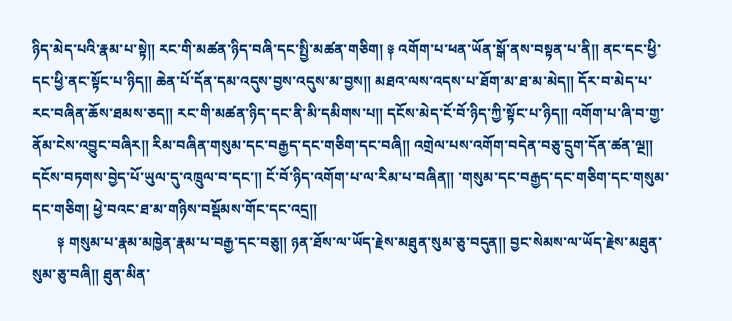ཉིད་མེད་པའི་རྣམ་པ་སྟེ༎ རང་གི་མཚན་ཉིད་བཞི་དང་སྤྱི་མཚན་གཅིག། ༈ འགོག་པ་ཕན་ཡོན་སྒོ་ནས་བསྟན་པ་ནི༎ ནང་དང་ཕྱི་དང་ཕྱི་ནང་སྟོང་པ་ཉིད༎ ཆེན་པོ་དོན་དམ་འདུས་བྱས་འདུས་མ་བྱས༎ མཐའ་ལས་འདས་པ་ཐོག་མ་ཐ་མ་མེད༎ དོར་བ་མེད་པ་རང་བཞིན་ཆོས་ཐམས་ཅད༎ རང་གི་མཚན་ཉིད་དང་ནི་མི་དམིགས་པ༎ དངོས་མེད་ངོ་བོ་ཉིད་ཀྱི་སྟོང་པ་ཉིད༎ འགོག་པ་ཞི་བ་གྱ་ནོམ་ངེས་འབྱུང་བཞིར༎ རིམ་བཞིན་གསུམ་དང་བརྒྱད་དང་གཅིག་དང་བཞི༎ འགྲེལ་པས་འགོག་བདེན་བཅུ་དྲུག་དོན་ཚན་ལྔ༎ དངོས་བཏགས་བྱེད་པོ་ཡུལ་དུ་འཁྲུལ་བ་དང་༎ ངོ་བོ་ཉིད་འགོག་པ་ལ་རིམ་པ་བཞིན༎ ་གསུམ་དང་བརྒྱད་དང་གཅིག་དང་གསུམ་དང་གཅིག། ཕྱེ་བའང་ཐ་མ་གཉིས་བསྡོམས་གོང་དང་འདྲ༎
       ༈ གསུམ་པ་རྣམ་མཁྱེན་རྣམ་པ་བརྒྱ་དང་བཅུ༎ ཉན་ཐོས་ལ་ཡོད་རྗེས་མཐུན་སུམ་ཅུ་བདུན༎ བྱང་སེམས་ལ་ཡོད་རྗེས་མཐུན་སུམ་ཅུ་བཞི༎ ཐུན་མིན་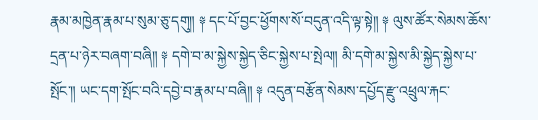རྣམ་མཁྱེན་རྣམ་པ་སུམ་ཅུ་དགུ༎ ༈ དང་པོ་བྱང་ཕྱོགས་སོ་བདུན་འདི་ལྟ་སྟེ༎ ༈ ལུས་ཚོར་སེམས་ཆོས་དྲན་པ་ཉེར་བཞག་བཞི༎ ༈ དགེ་བ་མ་སྐྱེས་སྐྱེད་ཅིང་སྐྱེས་པ་སྤེལ༎ མི་དགེ་མ་སྐྱེས་མི་སྐྱེད་སྐྱེས་པ་སྤོང་༎ ཡང་དག་སྤོང་བའི་དབྱེ་བ་རྣམ་པ་བཞི༎ ༈ འདུན་བརྩོན་སེམས་དཔྱོད་རྫུ་འཕྲུལ་རྐང་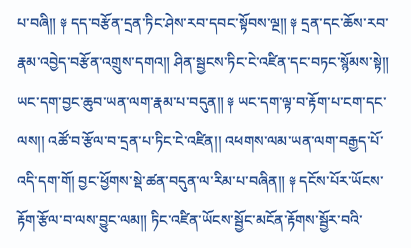པ་བཞི༎ ༈ དད་བརྩོན་དྲན་ཏིང་ཤེས་རབ་དབང་སྟོབས་ལྔ༎ ༈ དྲན་དང་ཆོས་རབ་རྣམ་འབྱེད་བརྩོན་འགྲུས་དགའ༎ ཤིན་སྦྱངས་ཏིང་ངེ་འཛིན་དང་བཏང་སྙོམས་སྟེ༎ ཡང་དག་བྱང་ཆུབ་ཡན་ལག་རྣམ་པ་བདུན༎ ༈ ཡང་དག་ལྟ་བ་རྟོག་པ་ངག་དང་ལས།། འཚོ་བ་རྩོལ་བ་དྲན་པ་ཏིང་ངེ་འཛིན།། འཕགས་ལམ་ཡན་ལག་བརྒྱད་པོ་འདི་དག་གོ། བྱང་ཕྱོགས་སྡེ་ཚན་བདུན་ལ་རིམ་པ་བཞིན༎ ༈ དངོས་པོར་ཡོངས་རྟོག་རྩོལ་བ་ལས་བྱུང་ལམ༎ ཏིང་འཛིན་ཡོངས་སྦྱོང་མངོན་རྟོགས་སྦྱོར་བའི་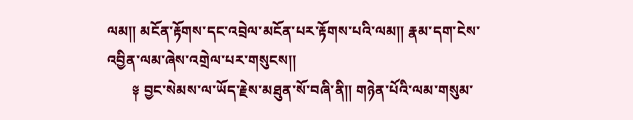ལམ༎ མངོན་རྟོགས་དང་འབྲེལ་མངོན་པར་རྟོགས་པའི་ལམ༎ རྣམ་དག་ངེས་འབྱིན་ལམ་ཞེས་འགྲེལ་པར་གསུངས།།
       ༈ བྱང་སེམས་ལ་ཡོད་རྗེས་མཐུན་སོ་བཞི་ནི༎ གཉེན་པོའི་ལམ་གསུམ་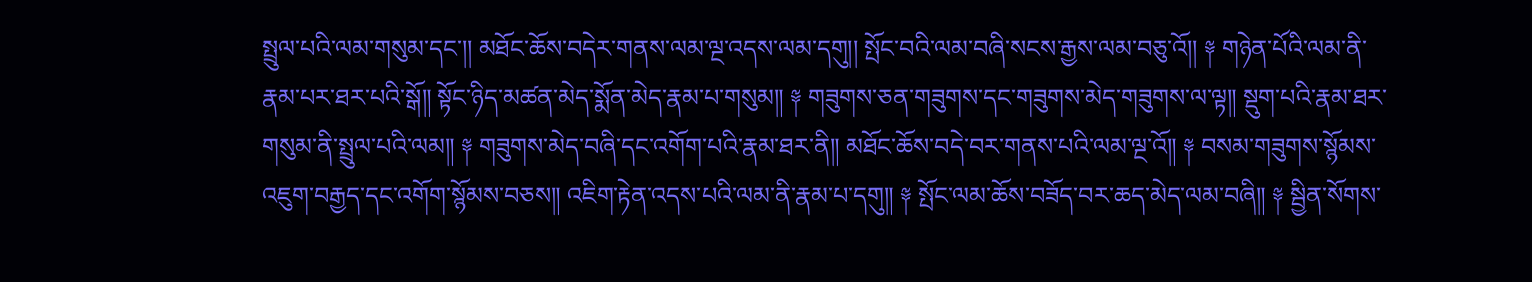སྤྲུལ་པའི་ལམ་གསུམ་དང་།། མཐོང་ཆོས་བདེར་གནས་ལམ་ལྔ་འདས་ལམ་དགུ།། སྤོང་བའི་ལམ་བཞི་སངས་རྒྱས་ལམ་བཅུ་འོ།། ༈ གཉེན་པོའི་ལམ་ནི་རྣམ་པར་ཐར་པའི་སྒོ༎ སྟོང་ཉིད་མཚན་མེད་སྨོན་མེད་རྣམ་པ་གསུམ༎ ༈ གཟུགས་ཅན་གཟུགས་དང་གཟུགས་མེད་གཟུགས་ལ་ལྟ༎ སྡུག་པའི་རྣམ་ཐར་གསུམ་ནི་སྤྲུལ་པའི་ལམ༎ ༈ གཟུགས་མེད་བཞི་དང་འགོག་པའི་རྣམ་ཐར་ནི༎ མཐོང་ཆོས་བདེ་བར་གནས་པའི་ལམ་ལྔ་འོ༎ ༈ བསམ་གཟུགས་སྙོམས་འཇུག་བརྒྱད་དང་འགོག་སྙོམས་བཅས༎ འཇིག་རྟེན་འདས་པའི་ལམ་ནི་རྣམ་པ་དགུ༎ ༈ སྤོང་ལམ་ཆོས་བཟོད་བར་ཆད་མེད་ལམ་བཞི༎ ༈ སྦྱིན་སོགས་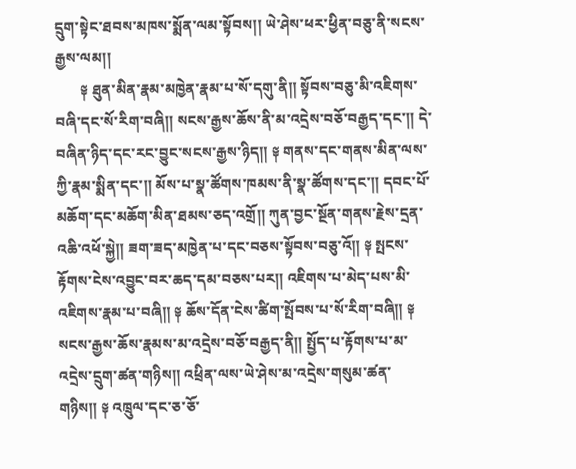དྲུག་སྟེང་ཐབས་མཁས་སྨོན་ལམ་སྟོབས།། ཡེ་ཤེས་ཕར་ཕྱིན་བཅུ་ནི་སངས་རྒྱས་ལམ།།
       ༈ ཐུན་མིན་རྣམ་མཁྱེན་རྣམ་པ་སོ་དགུ་ནི༎ སྟོབས་བཅུ་མི་འཇིགས་བཞི་དང་སོ་རིག་བཞི༎ སངས་རྒྱས་ཆོས་ནི་མ་འདྲེས་བཅོ་བརྒྱད་དང་༎ དེ་བཞིན་ཉིད་དང་རང་བྱུང་སངས་རྒྱས་ཉིད༎ ༈ གནས་དང་གནས་མིན་ལས་ཀྱི་རྣམ་སྨིན་དང་༎ མོས་པ་སྣ་ཚོགས་ཁམས་ནི་སྣ་ཚོགས་དང་༎ དབང་པོ་མཆོག་དང་མཆོག་མིན་ཐམས་ཅད་འགྲོ༎ ཀུན་བྱང་སྔོན་གནས་རྗེས་དྲན་འཆི་འཕོ་སྐྱེ༎ ཟག་ཟད་མཁྱེན་པ་དང་བཅས་སྟོབས་བཅུ་འོ༎ ༈ སྤངས་རྟོགས་ངེས་འབྱུང་བར་ཆད་དམ་བཅས་པར༎ འཇིགས་པ་མེད་པས་མི་འཇིགས་རྣམ་པ་བཞི༎ ༈ ཆོས་དོན་ངེས་ཚིག་སྤོབས་པ་སོ་རིག་བཞི༎ ༈ སངས་རྒྱས་ཆོས་རྣམས་མ་འདྲེས་བཅོ་བརྒྱད་ནི༎ སྤྱོད་པ་རྟོགས་པ་མ་འདྲེས་དྲུག་ཚན་གཉིས༎ འཕྲིན་ལས་ཡེ་ཤེས་མ་འདྲེས་གསུམ་ཚན་གཉིས༎ ༈ འཁྲུལ་དང་ཅ་ཅོ་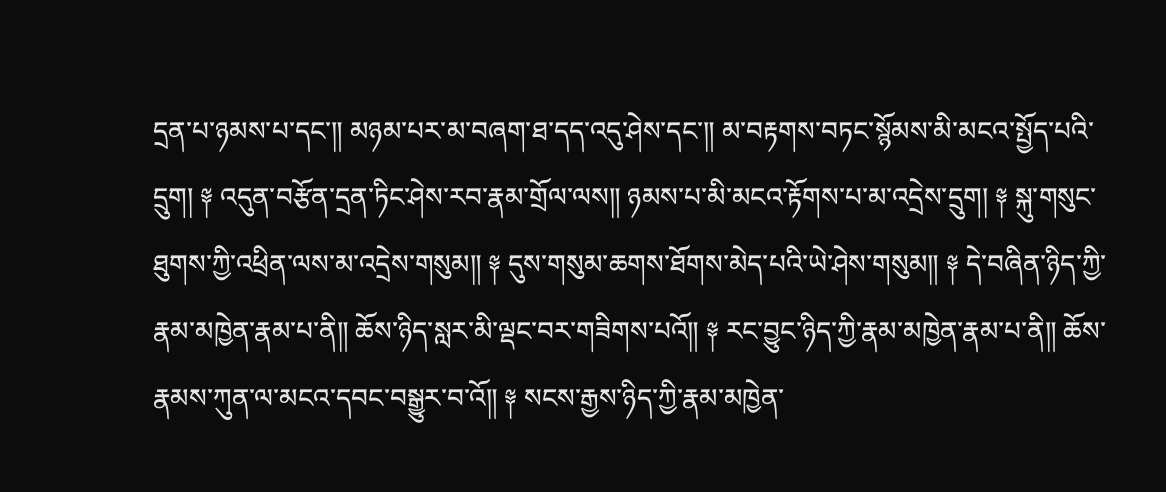དྲན་པ་ཉམས་པ་དང་༎ མཉམ་པར་མ་བཞག་ཐ་དད་འདུ་ཤེས་དང་༎ མ་བརྟགས་བཏང་སྙོམས་མི་མངའ་སྤྱོད་པའི་དྲུག། ༈ འདུན་བརྩོན་དྲན་ཏིང་ཤེས་རབ་རྣམ་གྲོལ་ལས༎ ཉམས་པ་མི་མངའ་རྟོགས་པ་མ་འདྲེས་དྲུག། ༈ སྐུ་གསུང་ཐུགས་ཀྱི་འཕྲིན་ལས་མ་འདྲེས་གསུམ༎ ༈ དུས་གསུམ་ཆགས་ཐོགས་མེད་པའི་ཡེ་ཤེས་གསུམ༎ ༈ དེ་བཞིན་ཉིད་ཀྱི་རྣམ་མཁྱེན་རྣམ་པ་ནི༎ ཆོས་ཉིད་སླར་མི་ལྡང་བར་གཟིགས་པའོ༎ ༈ རང་བྱུང་ཉིད་ཀྱི་རྣམ་མཁྱེན་རྣམ་པ་ནི༎ ཆོས་རྣམས་ཀུན་ལ་མངའ་དབང་བསྒྱུར་བ་འོ༎ ༈ སངས་རྒྱས་ཉིད་ཀྱི་རྣམ་མཁྱེན་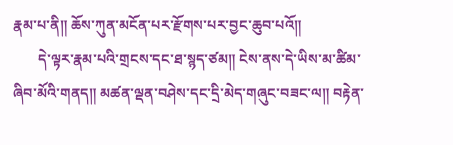རྣམ་པ་ནི༎ ཆོས་ཀུན་མངོན་པར་རྫོགས་པར་བྱང་ཆུབ་པའོ༎
       དེ་ལྟར་རྣམ་པའི་གྲངས་དང་ཐ་སྙད་ཙམ༎ ངེས་ནས་དེ་ཡིས་མ་ཚིམ་ཞིབ་མོའི་གནད༎ མཚན་ལྡན་བཤེས་དང་དྲི་མེད་གཞུང་བཟང་ལ༎ བརྟེན་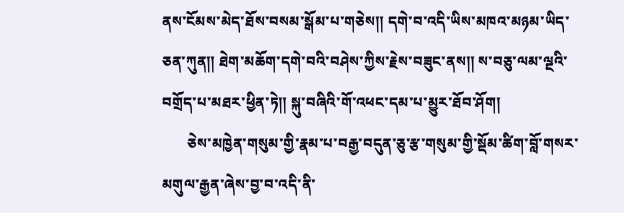ནས་ངོམས་མེད་ཐོས་བསམ་སྒོམ་པ་གཅེས༎ དགེ་བ་འདི་ཡིས་མཁའ་མཉམ་ཡིད་ཅན་ཀུན༎ ཐེག་མཆོག་དགེ་བའི་བཤེས་ཀྱིས་རྗེས་བཟུང་ནས༎ ས་བཅུ་ལམ་ལྔའི་བགྲོད་པ་མཐར་ཕྱིན་ཏེ༎ སྐུ་བཞིའི་གོ་འཕང་དམ་པ་མྱུར་ཐོབ་ཤོག།
       ཅེས་མཁྱེན་གསུམ་གྱི་རྣམ་པ་བརྒྱ་བདུན་ཅུ་རྩ་གསུམ་གྱི་སྡོམ་ཚིག་བློ་གསར་མགུལ་རྒྱན་ཞེས་བྱ་བ་འདི་ནི་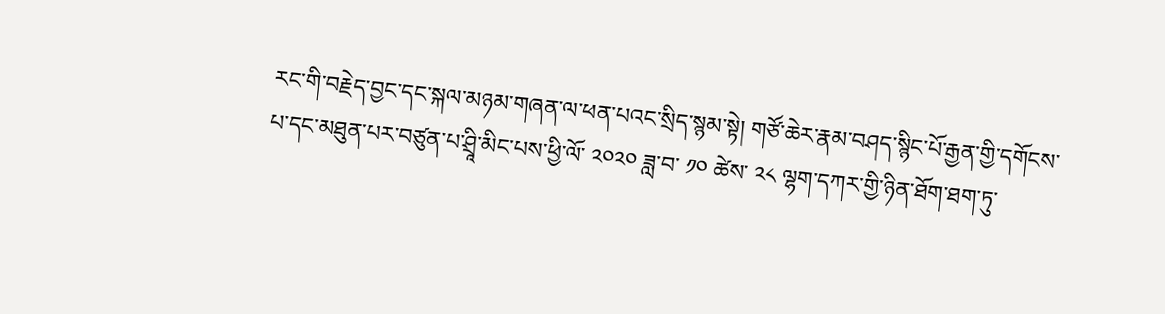རང་གི་བརྗེད་བྱང་དང་སྐལ་མཉམ་གཞན་ལ་ཕན་པའང་སྲིད་སྙམ་སྟེ། གཙོ་ཆེར་རྣམ་བཤད་སྙིང་པོ་རྒྱན་གྱི་དགོངས་པ་དང་མཐུན་པར་བཙུན་པ་ཤྲཱི་མིང་པས་ཕྱི་ལོ་ ༢༠༢༠ ཟླ་བ་ ༡༠ ཚེས་ ༢༨ ལྷག་དཀར་གྱི་ཉིན་ཐོག་ཐག་ཏུ་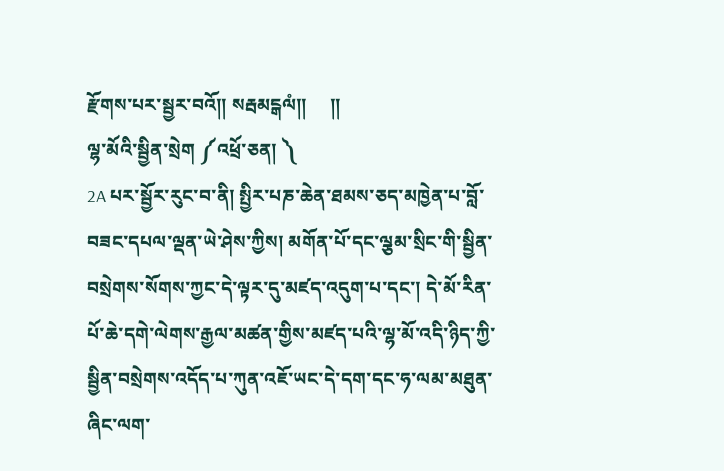རྫོགས་པར་སྦྱར་བའོ༎ སརྦམངྒལཾ༎     ༎
ལྷ་མོའི་སྦྱིན་སྲེག ༼འཕྲོ་ཅན། ༽
2A པར་སྦྱོར་རུང་བ་ནི། སྤྱིར་པཎ་ཆེན་ཐམས་ཅད་མཁྱེན་པ་བློ་བཟང་དཔལ་ལྡན་ཡེ་ཤེས་ཀྱིས། མགོན་པོ་དང་ལྕམ་སྲིང་གི་སྦྱིན་བསྲེགས་སོགས་ཀྱང་དེ་ལྟར་དུ་མཛད་འདུག་པ་དང་། དེ་མོ་རིན་པོ་ཆེ་དགེ་ལེགས་རྒྱལ་མཚན་གྱིས་མཛད་པའི་ལྷ་མོ་འདི་ཉིད་ཀྱི་སྦྱིན་བསྲེགས་འདོད་པ་ཀུན་འཇོ་ཡང་དེ་དག་དང་ཧ་ལམ་མཐུན་ཞིང་ལག་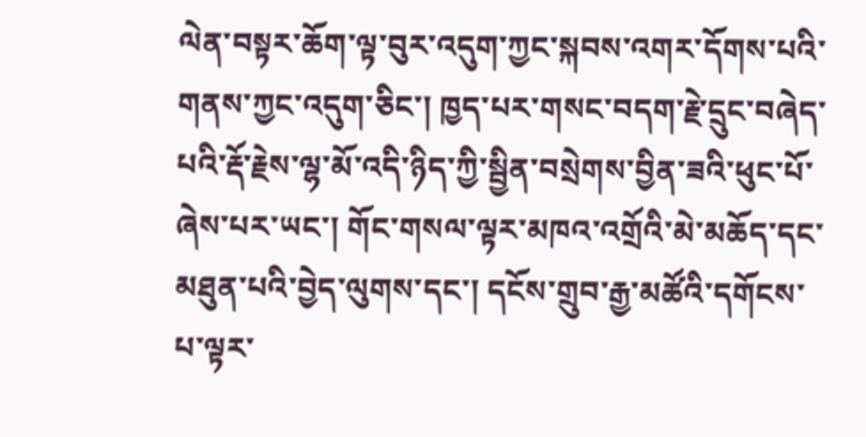ལེན་བསྟར་ཆོག་ལྟ་བུར་འདུག་ཀྱང་སྐབས་འགར་དོགས་པའི་གནས་ཀྱང་འདུག་ཅིང་། ཁྱད་པར་གསང་བདག་རྗེ་དྲུང་བཞེད་པའི་རྡོ་རྗེས་ལྷ་མོ་འདི་ཉིད་ཀྱི་སྦྱིན་བསྲེགས་བྱིན་ཟའི་ཕུང་པོ་ཞེས་པར་ཡང་། གོང་གསལ་ལྟར་མཁའ་འགྲོའི་མེ་མཆོད་དང་མཐུན་པའི་བྱེད་ལུགས་དང་། དངོས་གྲུབ་རྒྱ་མཚོའི་དགོངས་པ་ལྟར་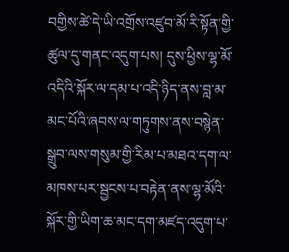བགྱིས་ཚེ་དེ་ཡི་འགྲོས་འཛུབ་མོ་རི་སྟོན་གྱི་ཚུལ་དུ་གནང་འདུག་པས། དུས་ཕྱིས་ལྷ་མོ་འདིའི་སྐོར་ལ་དམ་པ་འདི་ཉིད་ནས་བླ་མ་མང་པོའི་ཞབས་ལ་གཏུགས་ནས་བསྙེན་སྒྲུབ་ལས་གསུམ་གྱི་རིམ་པ་མཐའ་དག་ལ་མཁས་པར་སྦྱངས་པ་བརྟེན་ནས་ལྷ་མོའི་སྐོར་གྱི་ཡིག་ཆ་མང་དག་མཛད་འདུག་པ་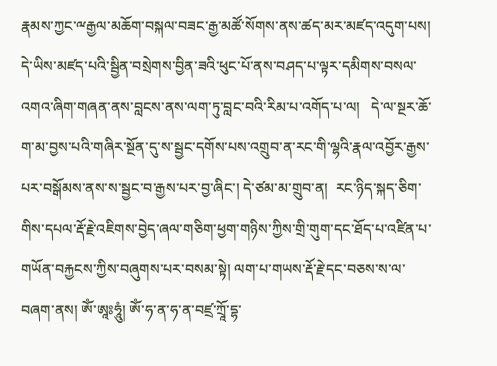རྣམས་ཀྱང་ྋརྒྱལ་མཆོག་བསྐལ་བཟང་རྒྱ་མཚོ་སོགས་ནས་ཚད་མར་མཛད་འདུག་པས། དེ་ཡིས་མཛད་པའི་སྦྱིན་བསྲེགས་བྱིན་ཟའི་ཕུང་པོ་ནས་བཤད་པ་ལྟར་དམིགས་བསལ་འགའ་ཞིག་གཞན་ནས་བླངས་ནས་ལག་ཏུ་བླང་བའི་རིམ་པ་འགོད་པ་ལ།   དེ་ལ་སྔར་ཆོ་ག་མ་བྱས་པའི་གཞིར་སྔོན་དུ་ས་སྦྱང་དགོས་པས་འགྲུབ་ན་རང་གི་ལྷའི་རྣལ་འབྱོར་རྒྱས་པར་བསྒོམས་ནས་ས་སྦྱང་བ་རྒྱས་པར་བྱ་ཞིང་། དེ་ཙམ་མ་གྲུབ་ན།  རང་ཉིད་སྐད་ཅིག་གིས་དཔལ་རྡོ་རྗེ་འཇིགས་བྱེད་ཞལ་གཅིག་ཕྱག་གཉིས་ཀྱིས་གྲི་གུག་དང་ཐོད་པ་འཛིན་པ་གཡོན་བརྐྱངས་ཀྱིས་བཞུགས་པར་བསམ་སྟེ། ལག་པ་གཡས་རྡོ་རྗེ་དང་བཅས་ས་ལ་བཞག་ནས། ཨོཾ་ཨཱཿཧཱུཾ། ཨོཾ་ཧ་ན་ཧ་ན་བཛྲ་ཀྲཱོ་དྷ་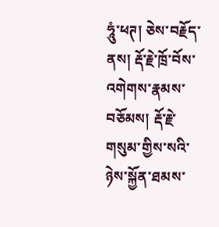ཧཱུཾ་ཕཊ། ཅེས་བརྗོད་ནས། རྡོ་རྗེ་ཁྲོ་བོས་འགེགས་རྣམས་བཅོམས། རྡོ་རྗེ་གསུམ་གྱིས་སའི་ཉེས་སྐྱོན་ཐམས་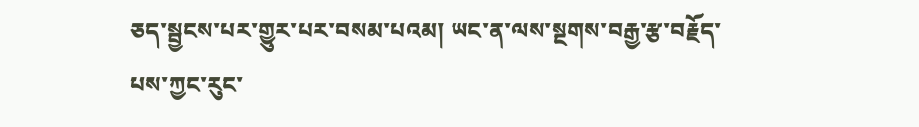ཅད་སྦྱངས་པར་གྱུར་པར་བསམ་པའམ། ཡང་ན་ལས་སྔགས་བརྒྱ་རྩ་བརྗོད་པས་ཀྱང་རུང་